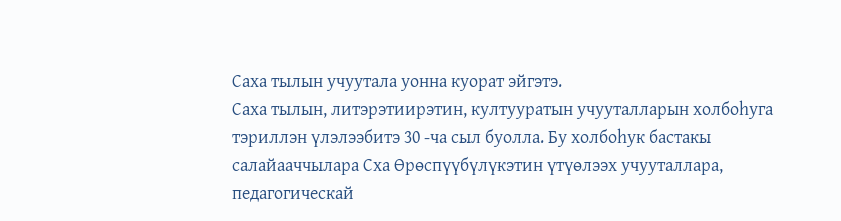Саха тылын учуутала уонна куорат эйгэтэ.
Саха тылын, литэрэтиирэтин, култууратын учууталларын холбоһуга тэриллэн үлэлээбитэ 30 -ча сыл буолла. Бу холбоһук бастакы салайааччылара Сха Өрөспүүбүлүкэтин үтүөлээх учууталлара, педагогическай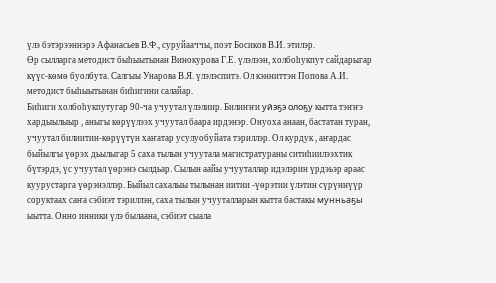үлэ бэтэрээннэрэ Афанасьев В.Ф., суруйааччы, поэт Босиков В.И. этилэр.
Өр сылларга методист быһыытынан Винокурова Г.Е. үлэлээн, холбоһукпут сайдарыгар күүс-көмө буолбута. Салгыы Унарова В.Я. үлэлэспитэ. Ол кэнниттэн Попова А.И. методист быһыытынан биһигини салайар.
Биһиги холбоһукпутугар 90-ча учуутал үлэлиир. Билиҥҥи уйэҕэ олоҕу кытта тэҥҥэ хардыылыыр , аныгы көрүүлээх учуутал баара ирдэнэр. Онуоха анаан, бастатан туран, учуутал билиитин-көрүүтүн хаҥатар усулуобуйата тэриллэр. Ол курдук , аҥардас быйылгы үөрэх дьылыгар 5 саха тылын учуутала магистратураны ситиһиилээхтик бүтэрдэ, үс учуутал үөрэнэ сылдьар. Сылын аайы учууталлар идэлэрин үрдэьэр араас куурустарга үөрэнэллэр. Быйыл сахалыы тылынан иитии -үөрэтии үлэтин сүрүннүүр соруктаах саҥа сэбиэт тэриллэн, саха тылын учууталларын кытта бастакы мунньаҕы ыытта. Онно инники үлэ былаана, сэбиэт сыала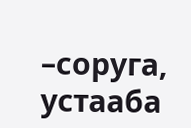–соруга, устааба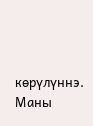көрүлүннэ. Маны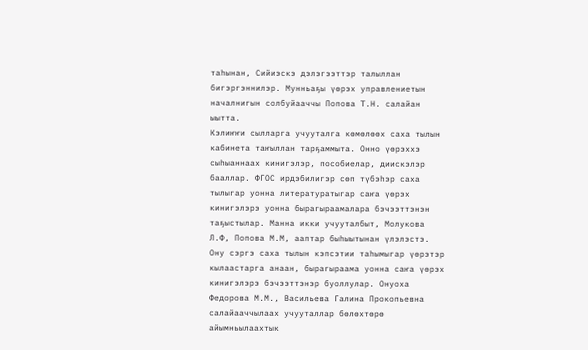таһынан, Сийиэскэ дэлэгээттэр талыллан бигэргэннилэр. Мунньаҕы үөрэх управлениетын началнигын солбуйааччы Попова Т.Н. салайан ыытта.
Кэлиҥҥи сылларга учууталга көмөлөөх саха тылын кабинета таҥыллан тарҕаммыта. Онно үөрэххэ сыһыаннаах кинигэлэр, пособиелар, диискэлэр бааллар. ФГОС ирдэбилигэр сөп түбэһэр саха тылыгар уонна литературатыгар саҥа үөрэх кинигэлэрэ уонна бырагыраамалара бэчээттэнэн таҕыстылар. Манна икки учууталбыт, Молукова Л.Ф, Попова М.М, ааптар быһыытынан үлэлэстэ. Ону сэргэ саха тылын кэпсэтии таһымыгар үөрэтэр кылаастарга анаан, бырагыраама уонна саҥа үөрэх кинигэлэрэ бэчээттэнэр буоллулар. Онуоха Федорова М.М., Васильева Галина Прокопьевна салайааччылаах учууталлар бөлөхтөрө айымньылаахтык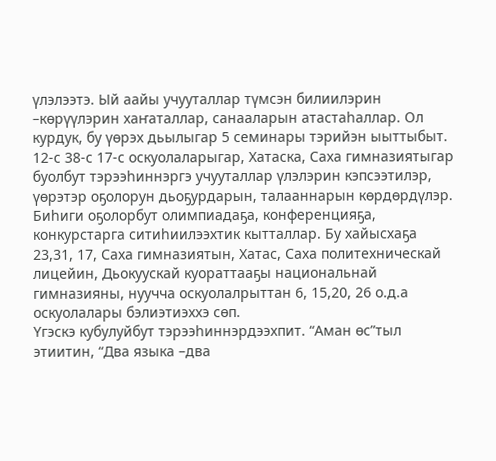үлэлээтэ. Ый аайы учууталлар түмсэн билиилэрин –көрүүлэрин хаҥаталлар, санааларын атастаһаллар. Ол курдук, бу үөрэх дьылыгар 5 семинары тэрийэн ыыттыбыт. 12-с 38-с 17-с оскуолаларыгар, Хатаска, Саха гимназиятыгар буолбут тэрээһиннэргэ учууталлар үлэлэрин кэпсээтилэр, үөрэтэр оҕолорун дьоҕурдарын, талааннарын көрдөрдүлэр. Биһиги оҕолорбут олимпиадаҕа, конференцияҕа, конкурстарга ситиһиилээхтик кытталлар. Бу хайысхаҕа 23,31, 17, Саха гимназиятын, Хатас, Саха политехническай лицейин, Дьокуускай куораттааҕы национальнай гимназияны, нуучча оскуолалрыттан 6, 15,20, 26 о.д.а оскуолалары бэлиэтиэххэ сөп.
Үгэскэ кубулуйбут тэрээһиннэрдээхпит. “Аман өс”тыл этиитин, “Два языка –два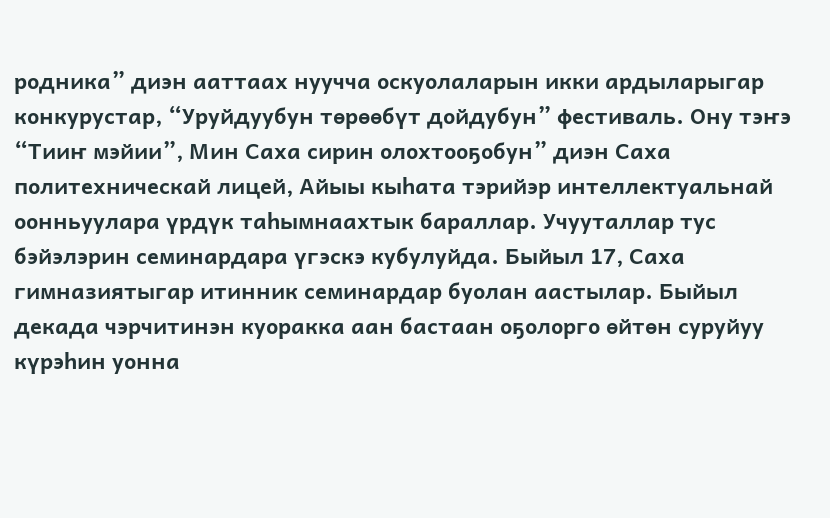родника” диэн ааттаах нуучча оскуолаларын икки ардыларыгар конкурустар, “Уруйдуубун төрөөбүт дойдубун” фестиваль. Ону тэҥэ “Тииҥ мэйии”, Мин Саха сирин олохтооҕобун” диэн Саха политехническай лицей, Айыы кыһата тэрийэр интеллектуальнай оонньуулара үрдүк таһымнаахтык бараллар. Учууталлар тус бэйэлэрин семинардара үгэскэ кубулуйда. Быйыл 17, Саха гимназиятыгар итинник семинардар буолан аастылар. Быйыл декада чэрчитинэн куоракка аан бастаан оҕолорго өйтөн суруйуу күрэһин уонна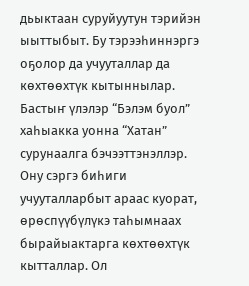дьыктаан суруйуутун тэрийэн ыыттыбыт. Бу тэрээһиннэргэ оҕолор да учууталлар да көхтөөхтүк кытыннылар. Бастыҥ үлэлэр “Бэлэм буол” хаһыакка уонна “Хатан” сурунаалга бэчээттэнэллэр.
Ону сэргэ биһиги учууталларбыт араас куорат, өрөспүүбүлүкэ таһымнаах бырайыактарга көхтөөхтүк кытталлар. Ол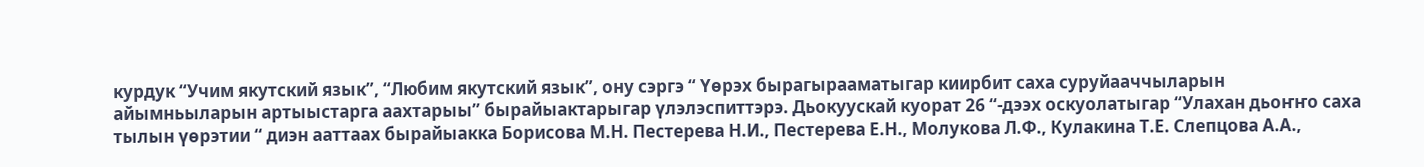курдук “Учим якутский язык”, “Любим якутский язык”, ону сэргэ “ Үөрэх бырагырааматыгар киирбит саха суруйааччыларын айымньыларын артыыстарга аахтарыы” бырайыактарыгар үлэлэспиттэрэ. Дьокуускай куорат 26 “-дээх оскуолатыгар “Улахан дьоҥҥо саха тылын үөрэтии “ диэн ааттаах бырайыакка Борисова М.Н. Пестерева Н.И., Пестерева Е.Н., Молукова Л.Ф., Кулакина Т.Е. Слепцова А.А.,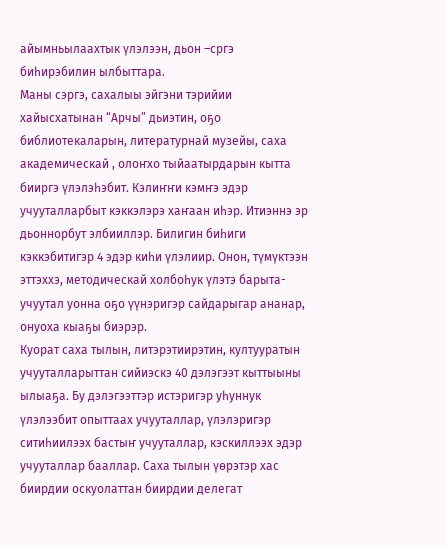айымньылаахтык үлэлээн, дьон –сргэ биһирэбилин ылбыттара.
Маны сэргэ, сахалыы эйгэни тэрийии хайысхатынан “Арчы” дьиэтин, оҕо библиотекаларын, литературнай музейы, саха академическай , олоҥхо тыйаатырдарын кытта бииргэ үлэлэһэбит. Кэлиҥҥи кэмҥэ эдэр учууталларбыт кэккэлэрэ хаҥаан иһэр. Итиэннэ эр дьоннорбут элбииллэр. Билигин биһиги кэккэбитигэр 4 эдэр киһи үлэлиир. Онон, түмүктээн эттэххэ, методическай холбоһук үлэтэ барыта- учуутал уонна оҕо үүнэригэр сайдарыгар ананар, онуоха кыаҕы биэрэр.
Куорат саха тылын, литэрэтиирэтин, култууратын учууталларыттан сийиэскэ 40 дэлэгээт кыттыыны ылыаҕа. Бу дэлэгээттэр истэригэр уһуннук үлэлээбит опыттаах учууталлар, үлэлэригэр ситиһиилээх бастыҥ учууталлар, кэскиллээх эдэр учууталлар бааллар. Саха тылын үөрэтэр хас биирдии оскуолаттан биирдии делегат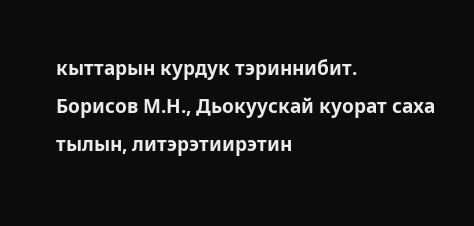кыттарын курдук тэриннибит.
Борисов М.Н., Дьокуускай куорат саха тылын, литэрэтиирэтин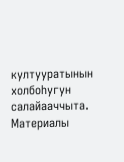култууратынын холбоһугун салайааччыта.
Материалы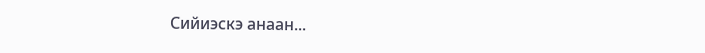Сийиэскэ анаан...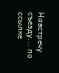Навстречу съезду... по ссылке